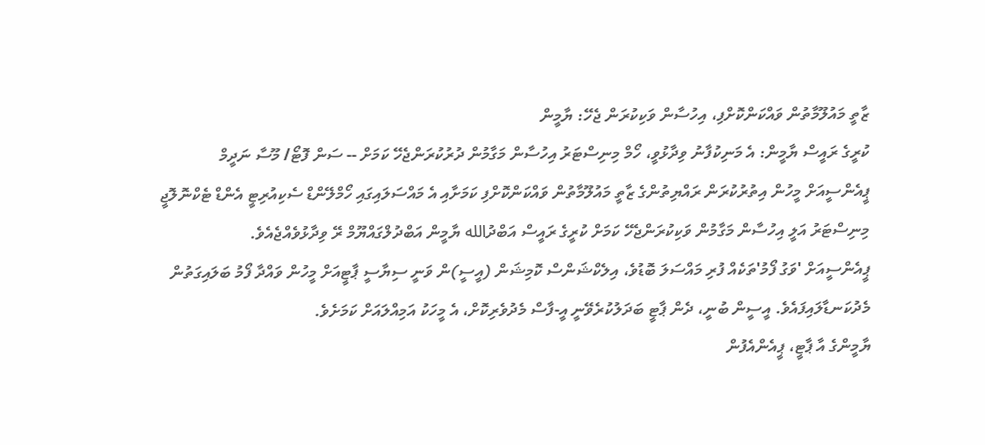ޒާތީ މައުލޫމާތުން ވައްކަންކޮށްފި، އިހުސާން ވަކިކުރަން ޖެހޭ: ޔާމީން
ކުރީގެ ރައީސް ޔާމީން: އެ މަނިކުފާނު ވިދާޅުވީ، ހޯމް މިނިސްޓަރު އިހުސާން މަގާމުން ދުރުކުރަންޖެހޭ ކަމަށް -- ސަން ފޮޓޯ/ މޫސާ ނަދީމް
ޕީއެންސީއަށް މީހުން އިތުރުކުރަން ރައްޔިތުންގެ ޒާތީ މައުލޫމާތުން ވައްކަންކޮށްފި ކަމަށާއި އެ މައްސަލައިގައި ހޯމްލޭންޑް ސެކިއުރިޓީ އެންޑް ޓެކްނޮލޮޖީ މިނިސްޓަރު އަލީ އިހުސާން މަގާމުން ވަކިކުރަންޖެހޭ ކަމަށް ކުރީގެ ރައީސް އަބްދުالله ޔާމީން އަބްދުލްގައްޔޫމް ރޭ ވިދާޅުވެއްޖެއެވެ.
ޕީއެންސީއަށް 'ވަގު ފޯމު'ތަކެއް ފުރި މައްސަލަ ބޮޑުވެ، އިލެކްޝަންސް ކޮމިޝަން (އީސީ)ން ވަނީ ސިޔާސީ ޕާޓީއަށް މީހުން ވައްދާ ފޯމު ބަލައިގަތުން މެދުކަނޑާލައިފައެވެ. އީސީން ބުނީ، ދެން ޕާޓީ ބަދަލުކުރެވޭނީ އީ-ފާސް މެދުވެރިކޮށް، އެ މީހަކު އަމިއްލައަށް ކަމަށެވެ.
ޔާމީންގެ އާ ޕާޓީ، ޕީއެންއެފުން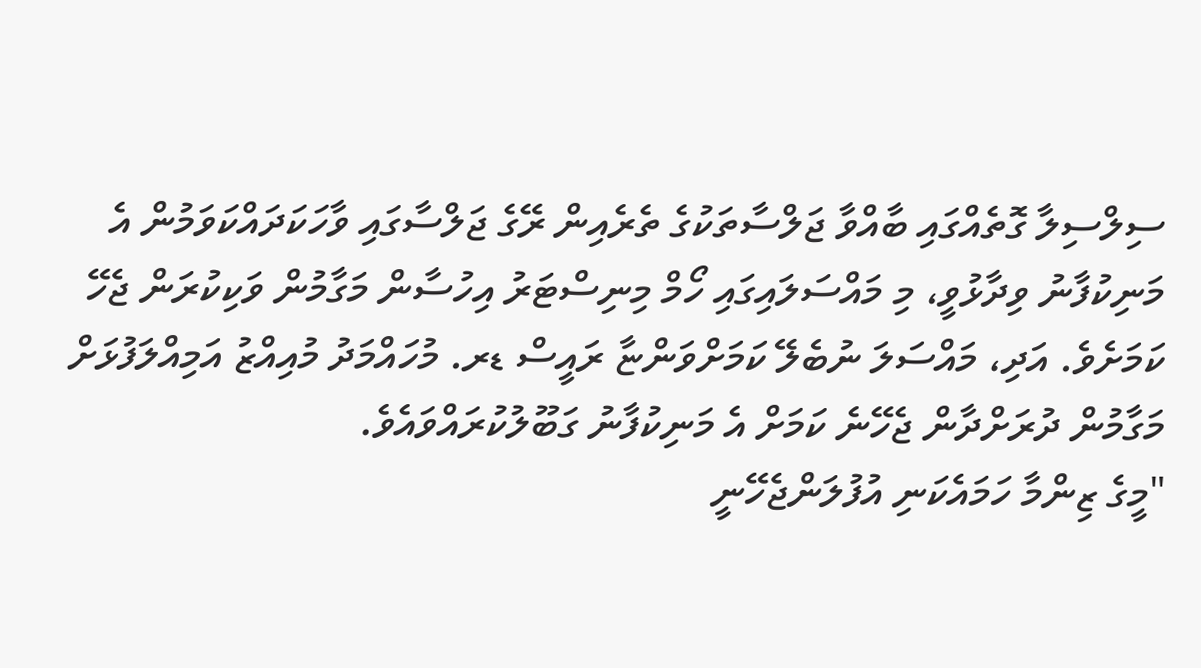ސިލްސިލާ ގޮތެއްގައި ބާއްވާ ޖަލްސާތަކުގެ ތެރެއިން ރޭގެ ޖަލްސާގައި ވާހަކަދައްކަވަމުން އެ މަނިކުފާނު ވިދާޅުވީ، މި މައްސަލައިގައި ހޯމް މިނިސްޓަރު އިހުސާން މަގާމުން ވަކިކުރަން ޖެހޭ ކަމަށެވެ. އަދި، މައްސަލަ ނުބެލޭ ކަމަށްވަންޏާ ރައީސް ޑރ. މުހައްމަދު މުއިއްޒު އަމިއްލަފުޅަށް މަގާމުން ދުރަށްދާން ޖެހޭނެ ކަމަށް އެ މަނިކުފާނު ގަބޫލުކުރައްވައެވެ.
"މީގެ ޒިންމާ ހަމައެކަނި އުފުލަންޖެހޭނީ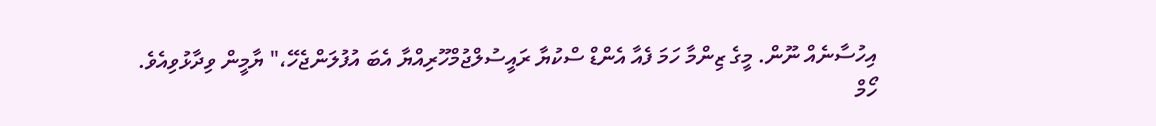އިހުސާނެއް ނޫން. މީގެ ޒިންމާ ހަމަ ފެއާ އެންޑް ސްކުޔާ ރައީސުލްޖުމްހޫރިއްޔާ އެބަ އުފުލަންޖެހޭ،" ޔާމީން ވިދާޅުވިއެވެ.
ހޯމް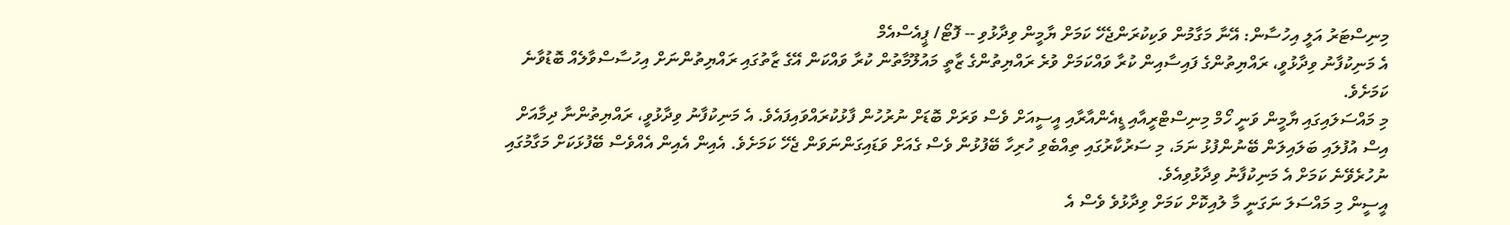މިނިސްޓަރު އަލީ އިހުސާން: އޭނާ މަގާމުން ވަކިކުރަންޖެހޭ ކަމަށް ޔާމީން ވިދާޅުވި -- ފޮޓޯ/ ޕީއެސްއެމް
އެ މަނިކުފާނު ވިދާޅުވީ، ރައްޔިތުންގެ ފައިސާއިން ކުރާ ވައްކަމަށް ވުރެ ރައްޔިތުންގެ ޒާތީ މައުލޫމާތުން ކުރާ ވައްކަން އޭގެ ޒާތުގައި ރައްޔިތުންނަށް އިހުސާސްވާލެއް ބޮޑުވާނެ ކަމަށެވެ.
މި މައްސަލައިގައި ޔާމީން ވަނީ ހޯމް މިނިސްޓްރީއާއި ޑީއެންއާރާއި އީސީއަށް ވެސް ވަރަށް ބޮޑަށް ނުރުހުން ފާޅުކުރައްވައިފައެވެ. އެ މަނިކުފާނު ވިދާޅުވީ، ރައްޔިތުންނާ ދިމާއަށް އިސް އުފުލައި ބަލައިލަން ބޭނުންފުޅު ނަމަ، މި ސަރުކާރުގައި ތިއްބެވި ހުރިހާ ބޭފުޅުން ވެސް ގެއަށް ވަޑައިގަންނަވަން ޖެހޭ ކަމަށެވެ. އެއިން އެއިން އެއްވެސް ބޭފުޅަކަށް މަގާމުގައި ނުހުރެވޭނެ ކަމަށް އެ މަނިކުފާނު ވިދާޅުވިއެވެ.
އީސީން މި މައްސަލަ ނަގަނީ މާ ލުއިކޮށް ކަމަށް ވިދާޅުވެ ވެސް އެ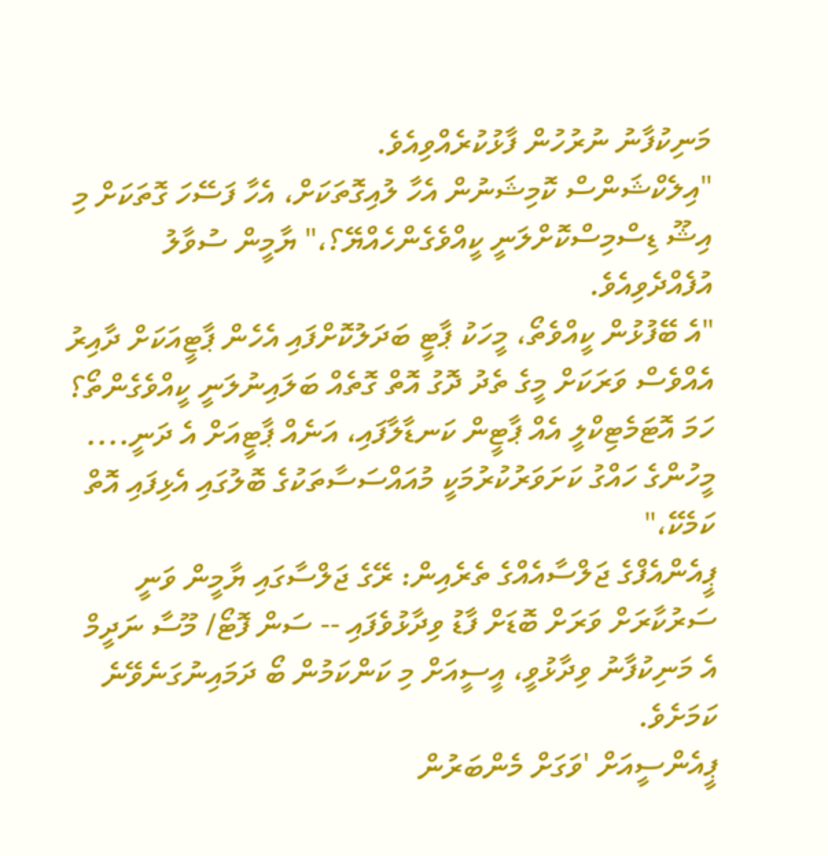މަނިކުފާނު ނުރުހުން ފާޅުކުރެއްވިއެވެ.
"އިލެކްޝަންސް ކޮމިޝަނުން އެހާ ލުއިގޮތަކަށް، އެހާ ފަސޭހަ ގޮތަކަށް މި އިޝޫ ޑިސްމިސްކޮށްލަނީ ކީއްވެގެންހެއްޔޭ؟،" ޔާމީން ސުވާލު އުފެއްދެވިއެވެ.
"އެ ބޭފުޅުން ކީއްވެތޯ، މީހަކު ޕާޓީ ބަދަލުކޮށްފައި އެހެން ޕާޓީއަކަށް ދާއިރު އެއްވެސް ވަރަކަށް މީގެ ތެދު ދޮގު އޮތް ގޮތެއް ބަލައިނުލަނީ ކީއްވެގެންތޯ؟ ހަމަ އޮޓަމެޓިކްލީ އެއް ޕާޓީން ކަނޑާލާފައި، އަނެއް ޕާޓީއަށް އެ ދަނީ.... މީހުންގެ ހައްގު ކަށަވަރުކުރުމަކީ މުއައްސަސާތަކުގެ ބޮލުގައި އެޅިފައި އޮތް ކަމެކޭ،"
ޕީއެންއެފްގެ ޖަލްސާއެއްގެ ތެރެއިން: ރޭގެ ޖަލްސާގައި ޔާމީން ވަނީ ސަރުކާރަށް ވަރަށް ބޮޑަށް ފާޑު ވިދާޅުވެފައި -- ސަން ފޮޓޯ/ މޫސާ ނަދީމް
އެ މަނިކުފާނު ވިދާޅުވީ، އީސީއަށް މި ކަންކަމުން ބޯ ދަމައިނުގަނެވޭނެ ކަމަށެވެ.
ޕީއެންސީއަށް 'ވަގަށް މެންބަރުން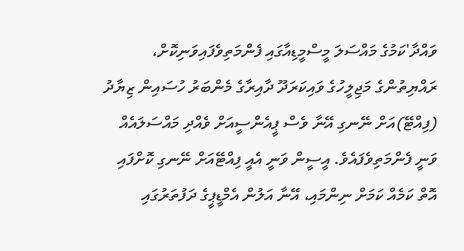ވައްދާ'ކަމުގެ މައްސަލަ މީސްމީޑިއާގައި ފެންމަތިވެފައިވަނިކޮށް، ރައްޔިތުންގެ މަޖިލީހުގެ ވައިކަރަދޫ ދާއިރާގެ މެންބަރު ހުސައިން ޒިޔާދު (ފިއްޓޭ)އަށް ނޭނގި އޭނާ ވެސް ޕީއެންސީއަށް ވެއްދި މައްސަލައެއް ވަނީ ފެންމަތިވެފައެވެ. އީސީން ވަނީ އެއީ ފިއްޓޭއަށް ނޭނގި ކޮށްފައި އޮތް ކަމެއް ކަމަށް ނިންމައި، އޭނާ އަލުން އެމްޑީޕީގެ ދަފުތަރުގައި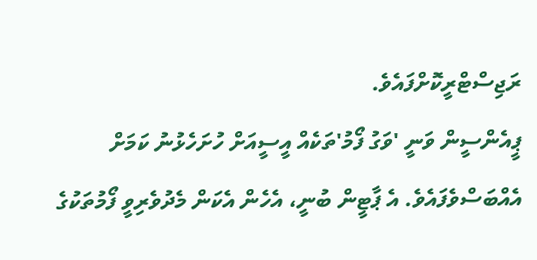ރަޖިސްޓްރީކޮށްފައެވެ.
ޕީއެންސީން ވަނީ 'ވަގު ފޯމު'ތަކެއް އީސީއަށް ހުށަހެޅުނު ކަމަށް އެއްބަސްވެފައެވެ. އެ ޕާޓީން ބުނީ، އެހެން އެކަން މެދުވެރިވީ ފޯމުތަކުގެ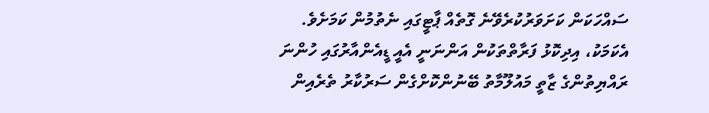ސައްހަކަން ކަށަވަރުކުރެވޭނެ ގޮތެއް ޕާޓީގައި ނެތުމުން ކަމަށެވެ.
އެކަމަކު، އިދިކޮޅު ފަރާތްތަކުން އަންނަނީ އެއީ ޑީއެންއާރުގައި ހުންނަ ރައްޔިތުންގެ ޒާތީ މައުލޫމާތު ބޭނުންކޮށްގެން ސަރުކާރު ތެރެއިން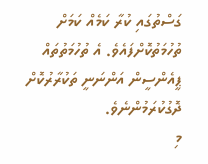ގަސްތުގައި ކުރާ ކަމެއް ކަމަށް ތުހުމަތުކޮށްފައެވެ. އެ ތުހުމަތުތައް ޕީއެންސީން އަންނަނީ ތަކުރާރުކޮށް ދޮގުކުރަމުންނެވެ.
މި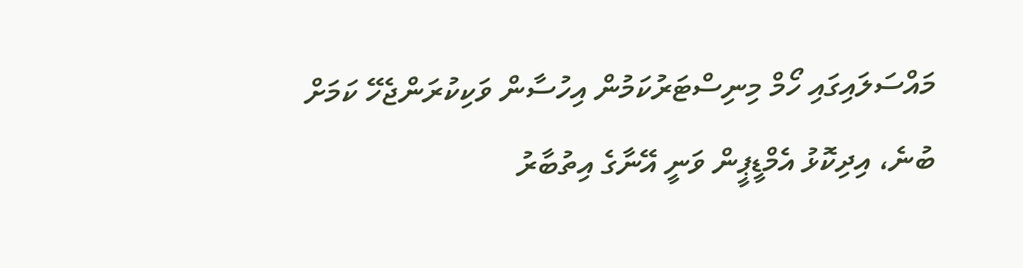މައްސަލައިގައި ހޯމް މިނިސްޓަރުކަމުން އިހުސާން ވަކިކުރަންޖެހޭ ކަމަށް ބުނެ، އިދިކޮޅު އެމްޑީޕީން ވަނީ އޭނާގެ އިތުބާރު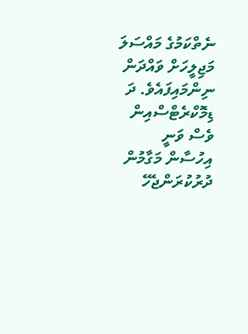ނެތްކަމުގެ މައްސަލަ މަޖިލީހަށް ވައްދަން ނިންމައިފައެވެ. ދަ ޑިމޮކްރެޓްސްއިން ވެސް ވަނީ އިހުސާން މަގާމުން ދުރުކުރަންޖެހޭ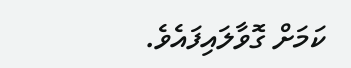ކަމަށް ގޮވާލައިފައެވެ.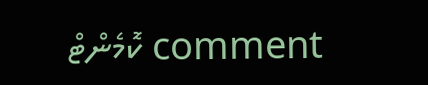comment ކޮމެންޓް